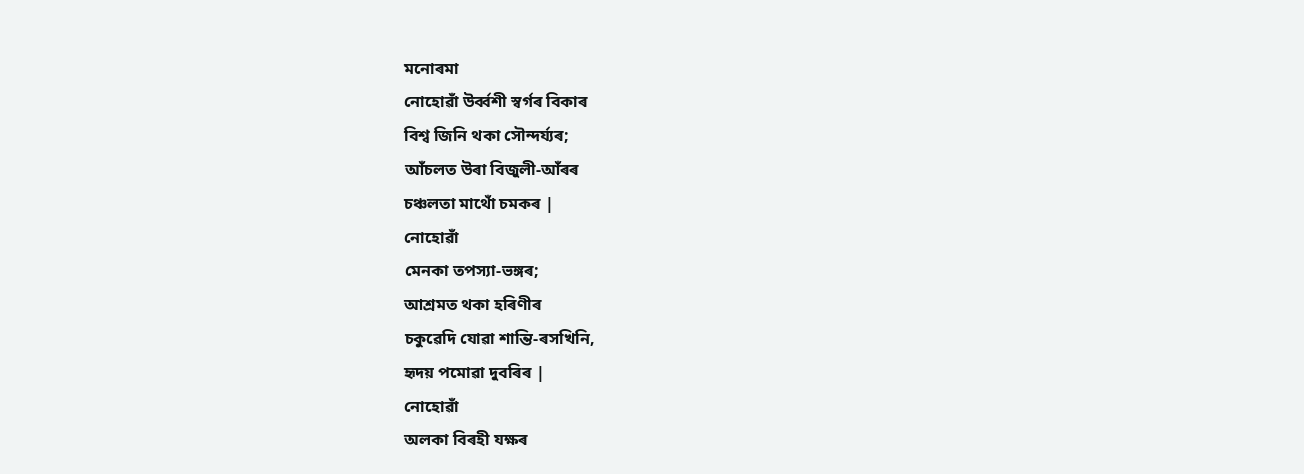মনোৰমা
নোহোৱাঁ উৰ্ব্বশী স্বৰ্গৰ বিকাৰ
বিশ্ব জিনি থকা সৌন্দৰ্য্যৰ;
আঁচলত উৰা বিজুলী-আঁৰৰ
চঞ্চলতা মাথোঁ চমকৰ |
নোহোৱাঁ
মেনকা তপস্যা-ভঙ্গৰ;
আশ্ৰমত থকা হৰিণীৰ
চকুৱেদি যোৱা শান্তি-ৰসখিনি,
হৃদয় পমোৱা দুবৰিৰ |
নোহোৱাঁ
অলকা বিৰহী যক্ষৰ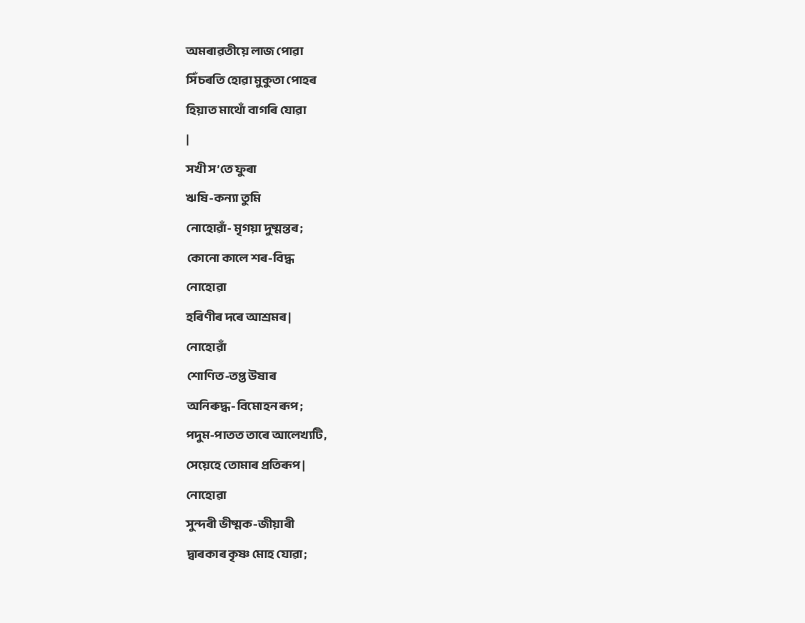অমৰাৱতীয়ে লাজ পোৱা
সিঁচৰতি হোৱা মুকুতা পোহৰ
হিয়াত মাথোঁ বাগৰি যোৱা
|
সখী স’তে ফুৰা
ঋষি-কন্যা তুমি
নোহোৱাঁ- মৃগয়া দুষ্মন্তৰ;
কোনো কালে শৰ-বিদ্ধ
নোহোৱা
হৰিণীৰ দৰে আশ্ৰমৰ |
নোহোৱাঁ
শোণিত-তপ্ত উষাৰ
অনিৰুদ্ধ-বিমোহন ৰূপ;
পদুম-পাতত তাৰে আলেখ্যটি,
সেয়েহে তোমাৰ প্ৰতিৰূপ |
নোহোৱা
সুন্দৰী ভীষ্মক-জীয়াৰী
দ্বাৰকাৰ কৃষ্ণ মোহ যোৱা;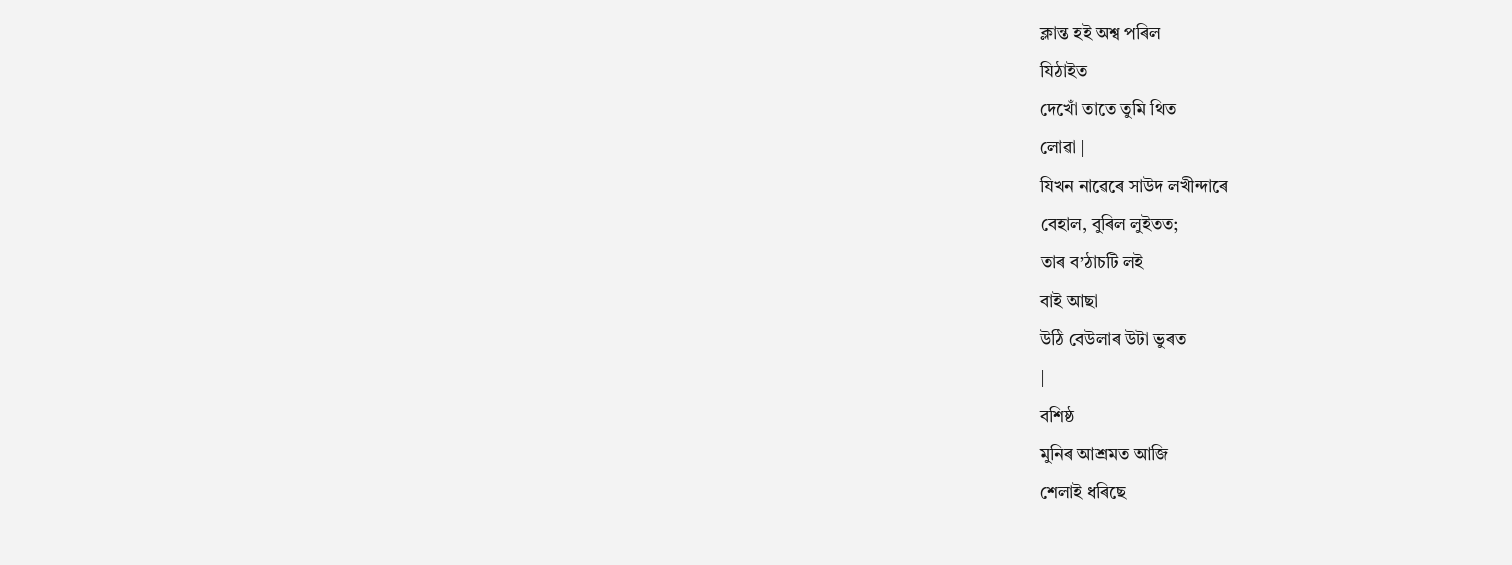ক্লান্ত হই অশ্ব পৰিল
যিঠাইত
দেখোঁ তাতে তুমি থিত
লোৱা |
যিখন নাৱেৰে সাউদ লখীন্দাৰে
বেহাল, বুৰিল লুইতত;
তাৰ ব’ঠাচটি লই
বাই আছা
উঠি বেউলাৰ উটা ভুৰত
|
বশিষ্ঠ
মুনিৰ আশ্ৰমত আজি
শেলাই ধৰিছে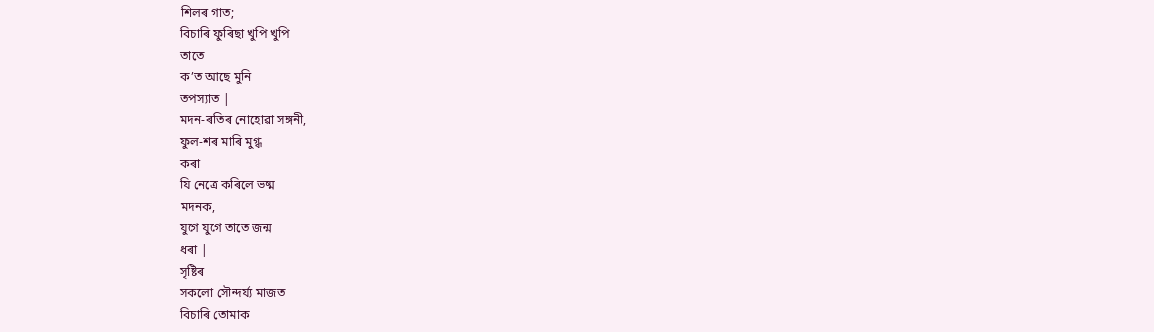শিলৰ গাত;
বিচাৰি ফুৰিছা খুপি খুপি
তাতে
ক’ত আছে মুনি
তপস্যাত |
মদন-ৰতিৰ নোহোৱা সঙ্গনী,
ফুল-শৰ মাৰি মুগ্ধ
কৰা
যি নেত্ৰে কৰিলে ভষ্ম
মদনক,
যুগে যুগে তাতে জন্ম
ধৰা |
সৃষ্টিৰ
সকলো সৌন্দৰ্য্য মাজত
বিচাৰি তোমাক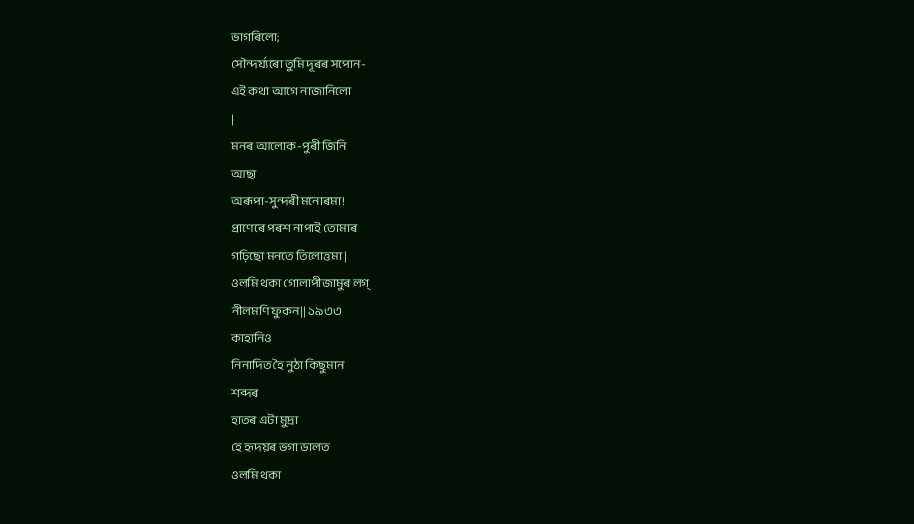ভাগৰিলো;
সৌন্দৰ্য্যৰো তুমি দূৰৰ সপোন-
এই কথা আগে নাজানিলো
|
মনৰ আলোক-পুৰী জিনি
আছা
অৰূপা-সুন্দৰী মনোৰমা!
প্ৰাণেৰে পৰশ নাপাই তোমাৰ
গঢ়িছো মনতে তিলোত্তমা |
ওলমি থকা গোলাপীজামুৰ লগ্
নীলমণি ফুকন|| ১৯৩৩
কাহানিও
নিনাদিত হৈ নুঠা কিছুমান
শব্দৰ
হাতৰ এটা মুদ্ৰা
হে হৃদয়ৰ ভগা ডালত
ওলমি থকা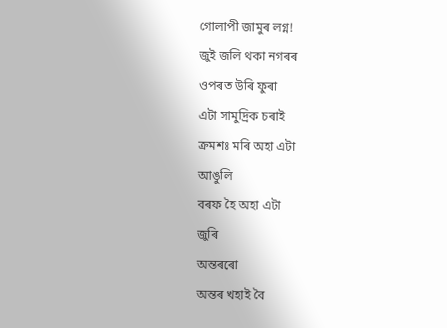গোলাপী জামুৰ লগ্ন!
জুই জলি থকা নগৰৰ
ওপৰত উৰি ফুৰা
এটা সামুদ্ৰিক চৰাই
ক্ৰমশঃ মৰি অহা এটা
আঙুলি
বৰফ হৈ অহা এটা
জুৰি
অন্তৰৰো
অন্তৰ খহাই বৈ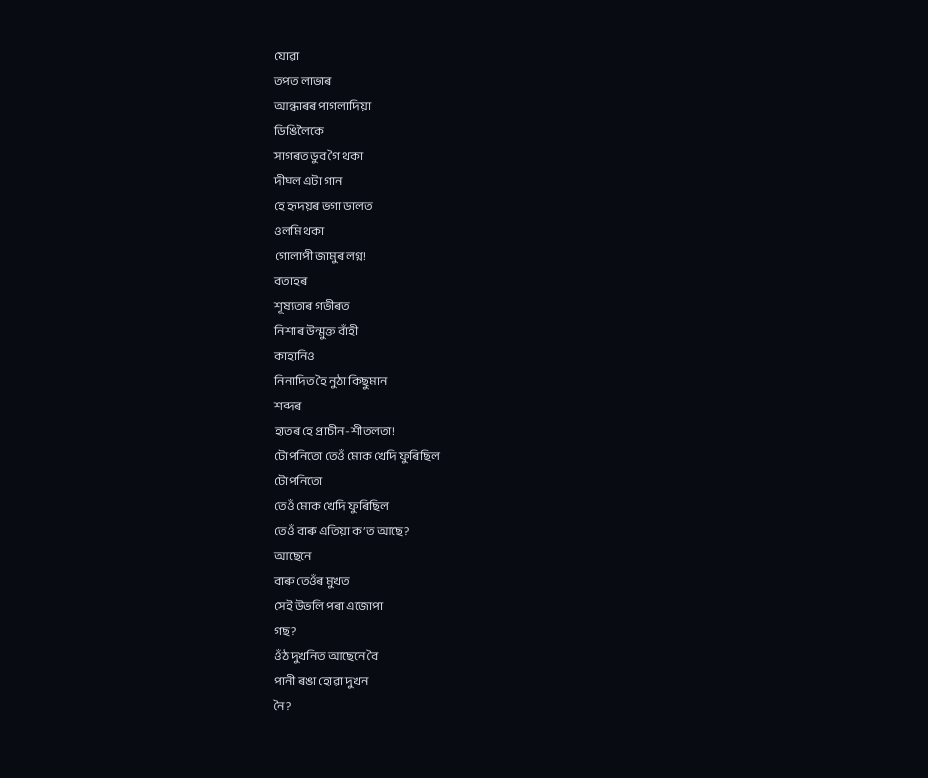যোৱা
তপত লাভাৰ
আন্ধাৰৰ পাগলাদিয়া
ডিঙিলৈকে
সাগৰত ডুব গৈ থকা
দীঘ্ল এটা গান
হে হৃদয়ৰ ভগা ডালত
ওলমি থকা
গোলাপী জামুৰ লগ্ন!
বতাহৰ
শূষ্যতাৰ গভীৰত
নিশাৰ উন্মুক্ত বাঁহী
কাহানিও
নিনাদিত হৈ নুঠা কিছুমান
শব্দৰ
হাতৰ হে প্ৰাচীন-শীতলতা!
টোপনিতো তেওঁ মোক খেদি ফুৰিছিল
টোপনিতো
তেওঁ মোক খেদি ফুৰিছিল
তেওঁ বাৰু এতিয়া ক’ত আছে?
আছেনে
বাৰু তেওঁৰ মুখত
সেই উভলি পৰা এজোপা
গছ?
ওঁঠ দুখনিত আছেনে বৈ
পানী ৰঙা হোৱা দুখন
নৈ?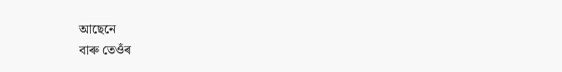আছেনে
বাৰু তেওঁৰ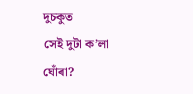দুচকুত
সেই দুটা ক’লা
ঘোঁৰা?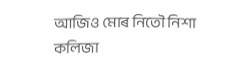আজিও মোৰ নিতৌ নিশা
কলিজা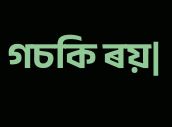গচকি ৰয়|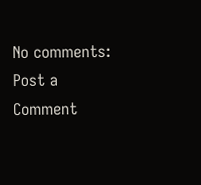No comments:
Post a Comment